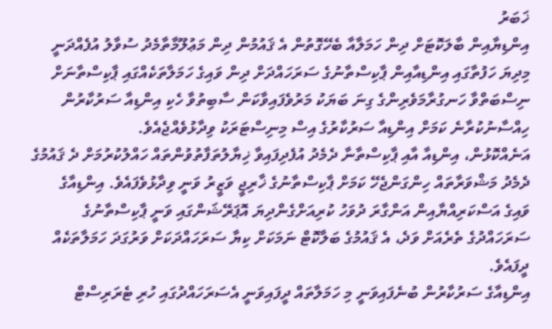ޚަބަރު
އިންޑިޔާއިން ބާލަކޮޓަށް ދިން ހަމަލާއާ ބެހޭގޮތުން އެ ޤައުމުން ދިން މަޢުލޫމާތާމެދު ސުވާލު އުފެއްދަނީ
މިދިޔަ ހަފުތާގައި އިންޑިއާއިން ޕާކިސްތާނުގެ ސަރަހައްދަށް ދިން ވައިގެ ހަމަލާތަކެއްގައި ޕާކިސްތާނަށް ނިސްބަތްވާ ހަނގުރާމަވެރިންގެ ގިނަ ބަޔަކު މަރުވެފައިވާކަން ސާބިތުވާ ހެކި އިންޑިއާ ސަރުކާރުން ހިއްސާނުކުރާނެ ކަމަށް އިންޑިއާ ސަރުކާރުގެ އިސް މިނިސްޓަރަކު ވިދާޅުވެއްޖެއެވެ.
އަނެއްކޮޅުން، އިންޑިއާ އާއި ޕާކިސްތާނާ ދެމެދު އުފެދިފައިވާ ޚިޔާލުތަފާތުވުންތައް ހައްލުކުރުމަށް ދެ ޤައުމުގެ ދެމެދު މަޝްވަރާތައް ހިންގަންޖެހޭ ކަމަށް ޕާކިސްތާނުގެ ޚާރިޖީ ވަޒީރު ވަނީ ވިދާޅުވެފައެވެ. އިންޑިއާގެ ވައިގެ އަސްކަރިއްޔާއިން އަންގާރަ ދުވަހު ކުރިއަށްގެންދިޔަ އޮޕަރޭޝަންގައި ވަނީ ޕާކިސްތާނުގެ ސަރަހައްދުގެ ތެރެއަށް ވަދެ، އެ ޤައުމުގެ ބަލާކޮޓް ނަމަކަށް ކިޔާ ސަރަހައްދަކަށް ވަރުގަދަ ހަމަލާތަކެއް ދީފައެވެ.
އިންޑިއާގެ ސަރުކާރުން ބުނެފައިވަނީ މި ހަމަލާތައް ދީފައިވަނީ އެސަރަހައްދުގައި ހުރި ޓެރަރިސްޓް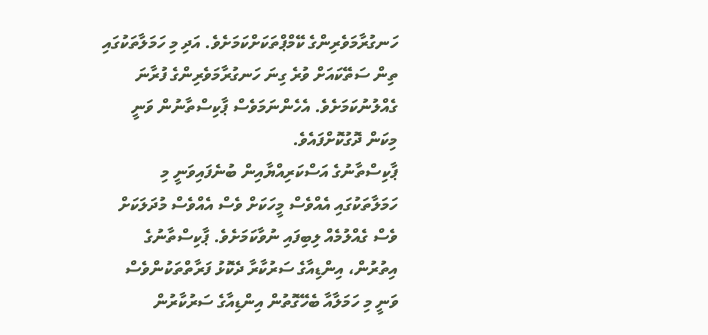ހަނގުރާމަވެރިންގެ ކޭމްޕްތަކަށްކަމަށެވެ. އަދި މި ހަމަލާތަކުގައި ތިން ސަތޭކައަށް ވުރެ ގިނަ ހަނގުރާމަވެރިންގެ ފުރާނަ ގެއްލުނުކަމަށެވެ. އެހެންނަމަވެސް ޕާކިސްތާނުން ވަނީ މިކަން ދޮގުކޮށްފައެވެ.
ޕާކިސްތާނުގެ އަސްކަރިއްޔާއިން ބުނެފައިވަނީ މި ހަމަލާތަކުގައި އެއްވެސް މީހަކަށް ވެސް އެއްވެސް މުދަލަކަށް ވެސް ގެއްލުމެއް ލިބިފައި ނުވާކަމަށެވެ. ޕާކިސްތާނުގެ އިތުރުން، އިންޑިއާގެ ސަރުކާރާ ދެކޮޅު ފަރާތްތަކުންވެސް ވަނީ މި ހަމަލާއާ ބެހޭގޮތުން އިންޑިއާގެ ސަރުކާރުން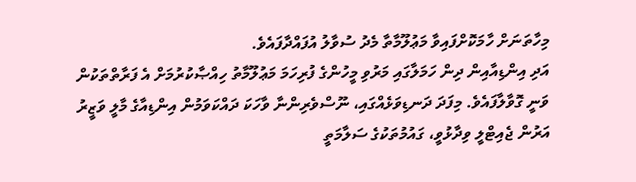މިހާތަނަށް ހާމަކޮށްފައިވާ މަޢުލޫމާތާ މެދު ސުވާލު އުފައްދާފައެވެ.
އަދި އިންޑިއާއިން ދިން ހަމަލާގައި މަރުވި މީހުންގެ ފުރިހަމަ މަޢުލޫމާތު ހިއްޞާކުރުމަށް އެ ފަރާތްތަކުން ވަނީ ގޮވާލާފައެވެ. މިފަދަ ދަނޑިވަޅެއްގައި، ނޫސްވެރިންނާ ވާހަކަ ދައްކަވަމުން އިންޑިއާގެ މާލީ ވަޒީރު އަރުން ޖެއިޓްލީ ވިދާޅުވީ، ގައުމުތަކުގެ ސަލާމަތީ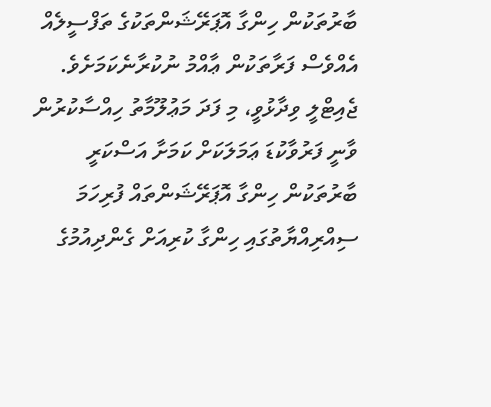ބާރުތަކުން ހިންގާ އޮޕަރޭޝަންތަކުގެ ތަފްސީލެއް އެއްވެސް ފަރާތަކުން ޢާއްމު ނުކުރާނެކަމަށެވެ.
ޖެއިޓްލީ ވިދާޅުވީ، މި ފަދަ މަޢުލޫމާތު ހިއްސާކުރުން ވާނީ ފަރުވާކުޑަ ޢަމަލަކަށް ކަމަށާ އަސްކަރީ ބާރުތަކުން ހިންގާ އޮޕަރޭޝަންތައް ފުރިހަމަ ސިއްރިއްޔާތުގައި ހިންގާ ކުރިއަށް ގެންދިއުމުގެ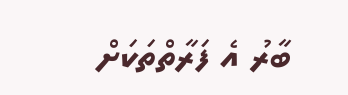ބާރު އެ ފަރާތްތަކަށް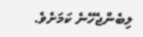ލިބެންޖެހޭނެ ކަމަށެވެ.